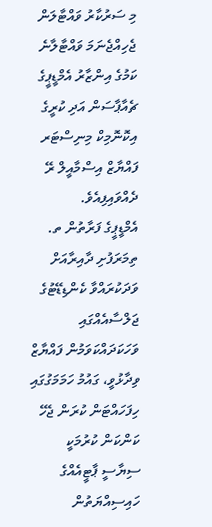މި ސަރުކާރު ވައްޓާލަން ޖެހިއްޖެނަމަ ވައްޓާލާނެ ކަމުގެ އިންޒާރު އެމްޑީޕީގެ ޗެއާޕާސަން އަދި ކުރީގެ އިކޮނޮމިކް މިނިސްޓަރ ފައްޔާޒް އިސްމާއީލް ރޭ ދެއްވައިފިއެވެ.
އެމްޑީޕީގެ ފަރާތުން ތ. ތިމަރަފުށި ދާއިރާއަށް ވަދަކުރައްވާ ކެންޑިޑޭޓުގެ ޖަލްސާއެއްގައި ވަހަކަދައްކަވަމުން ފައްޔާޒް ވިދާޅުވީ، ގައުމު ހަމަމަގުގައި ހިފަހައްޓަން ކުރަން ޖެހޭ ކަންކަން ކުރުމަކީ ސިޔާސީ ޕާޓީއެއްގެ ހައިސިއްޔަތުން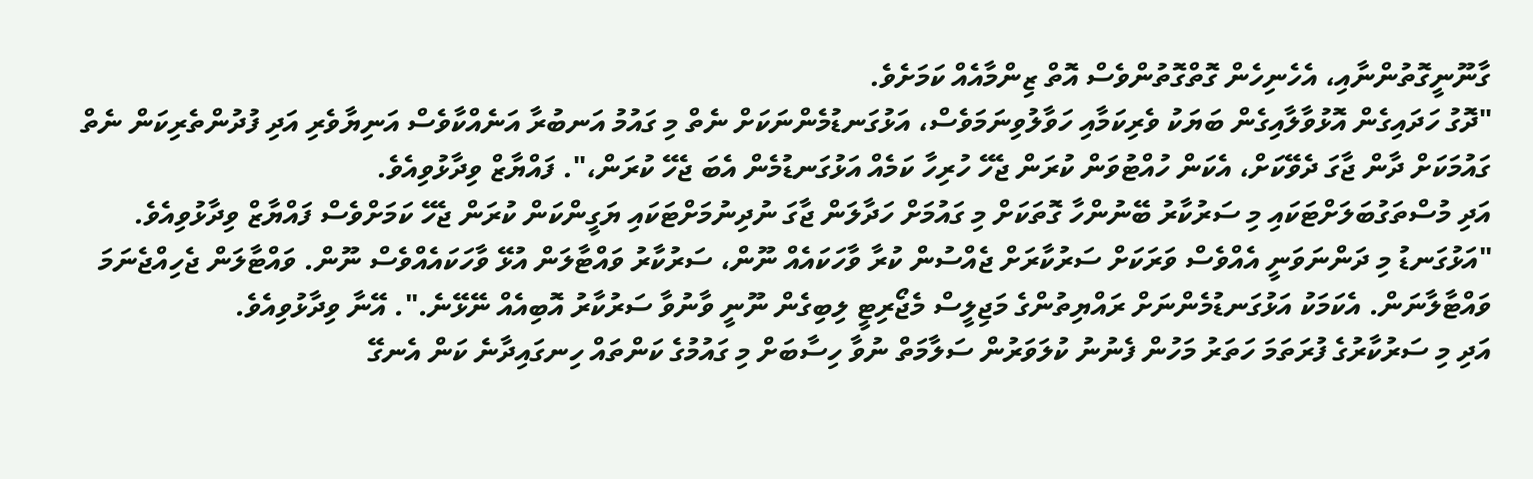ގާނޫނީގޮތުންނާއި، އެހެނިހެން ގޮތްގޮތުންވެސް އޮތް ޒިންމާއެއް ކަމަށެވެ.
"ދޮގު ހަދައިގެން އޮޅުވާލާއިގެން ބަޔަކު ވެރިކަމާއި ހަވާލުވިނަމަވެސް، އަޅުގަނޑުމެންނަކަށް ނެތް މި ގައުމު އަނބުރާ އަނެއްކާވެސް އަނިޔާވެރި އަދި ފުދުންތެރިކަން ނެތް ގައުމަކަށް ދާން ޖާގަ ދެވޭކަށް، އެކަން ހުއްޓުވަން ކުރަން ޖެހޭ ހުރިހާ ކަމެއް އަޅުގަނޑުމެން އެބަ ޖެހޭ ކުރަން،". ފައްޔާޒް ވިދާޅުވިއެވެ.
އަދި މުސްތަގުބަލަށްޓަކައި މި ސަރުކާރު ބޭނުންހާ ގޮތަކަށް މި ގައުމަށް ހަދާލަން ޖާގަ ނުދިނުމަށްޓަކައި ޔަގީންކަން ކުރަން ޖެހޭ ކަމަށްވެސް ފައްޔާޒް ވިދާޅުވިއެވެ.
"އަޅުގަނޑު މި ދަންނަވަނީ އެއްވެސް ވަރަކަށް ސަރުކާރަށް ޖެއްސުން ކުރާ ވާހަކައެއް ނޫން، ސަރުކާރު ވައްޓާލަން އުޅޭ ވާހަކައެއްވެސް ނޫން. ވައްޓާލަން ޖެހިއްޖެނަމަ ވައްޓާލާނަން. އެކަމަކު އަޅުގަނޑުމެންނަށް ރައްޔިތުންގެ މަޖިލީސް މެޖޯރިޓީ ލިބިގެން ނޫނީ ވާނުވާ ސަރުކާރު އޮބިއެއް ނޭޅޭނެ.". އޭނާ ވިދާޅުވިއެވެ.
އަދި މި ސަރުކާރުގެ ފުރަތަމަ ހަތަރު މަހުން ފެނުނު ކުލަވަރުން ސަލާމަތް ނުވާ ހިސާބަށް މި ގައުމުގެ ކަންތައް ހިނގައިދާނެ ކަން އެނގޭ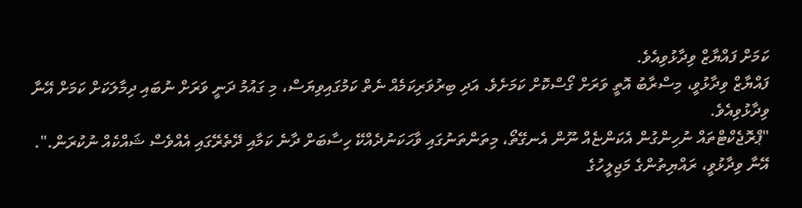ކަމަށް ފައްޔާޒް ވިދާޅުވިއެވެ.
ފައްޔާޒް ވިދާޅުވީ، މިސްރާބު އޮތީ ވަރަށް ގޯސްކޮށް ކަމަށެވެ. އަދި ބިރުވަރިކަމެއް ނެތް ކަމުގައިވިޔަސް، މި ގައުމު ދަނީ ވަރަށް ނުބައި ދިމާލަކަށް ކަމަށް އޭނާ ވިދާޅުވިއެވެ.
"ޕްރޮޖެކްޓްތައް ނުހިންގުން އެކަންޏެއް ނޫން އެނގޭތޯ، މިތަންތަނުގައި ވާހަކަނުދެއްކޭ ހިސާބަށް ދާނެ ކަމާއި ދޭތެރޭގައި އެއްވެސް ޝައްކެއް ނުކުރަން.".
އޭނާ ވިދާޅުވީ، ރައްޔިތުންގެ މަޖިލީހުގެ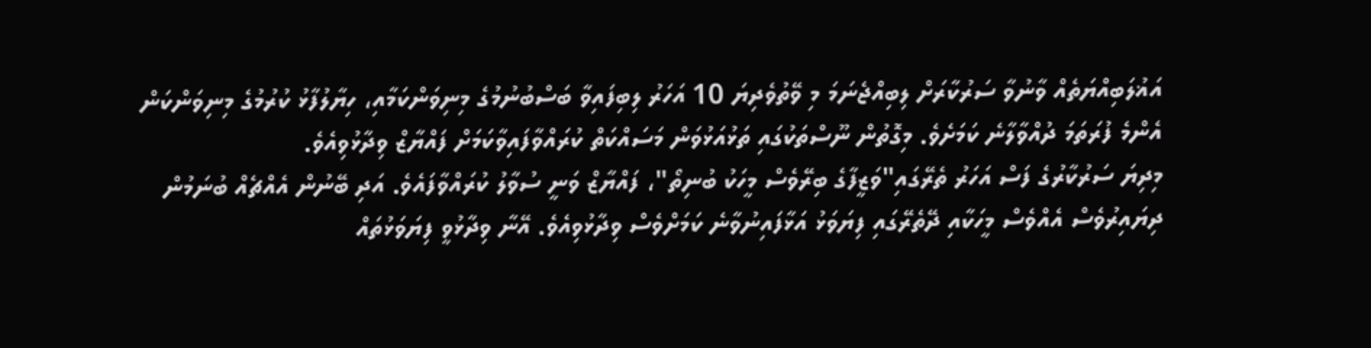އަޣުލަބިއްޔަތެއް ވާނުވާ ސަރުކާރަށް ލިބިއްޖެނަމަ މި ވޭތުވެދިޔަ 10 އަހަރު ލިބިފައިވާ ބަސްބުނުމުގެ މިނިވަންކަމާއި، ހިޔާލުފާޅު ކުރުމުގެ މިނިވަންކަން އެންމެ ފުރަތަމަ ދުއްވާލާނެ ކަމަށެވެ. މިގޮތުން ނޫސްތަކުގައި ތަޅުއަޅުވަން މަސައްކަތް ކުރައްވާފައިވާކަމަށް ފައްޔާޒް ވިދާޅުވިއެވެ.
މިދިޔަ ސަރުކާރުގެ ފަސް އަހަރު ތެރޭގައި"ވަޒީފާގެ ބިރޭވެސް މީހަކު ބުނިތޯ"، ފައްޔާޒް ވަނީ ސުވާލު ކުރައްވާފައެވެ. އަދި ބޭނުން އެއްޗެއް ބުނަމުން ދިޔައިރުވެސް އެއްވެސް މީހަކާއި ދޭތެރޭގައި ފިޔަވަޅު އަޅާފައިނުވާނެ ކަމަށްވެސް ވިދާޅުވިއެވެ. އޭނާ ވިދާޅުވީ ފިޔަވަޅުތައް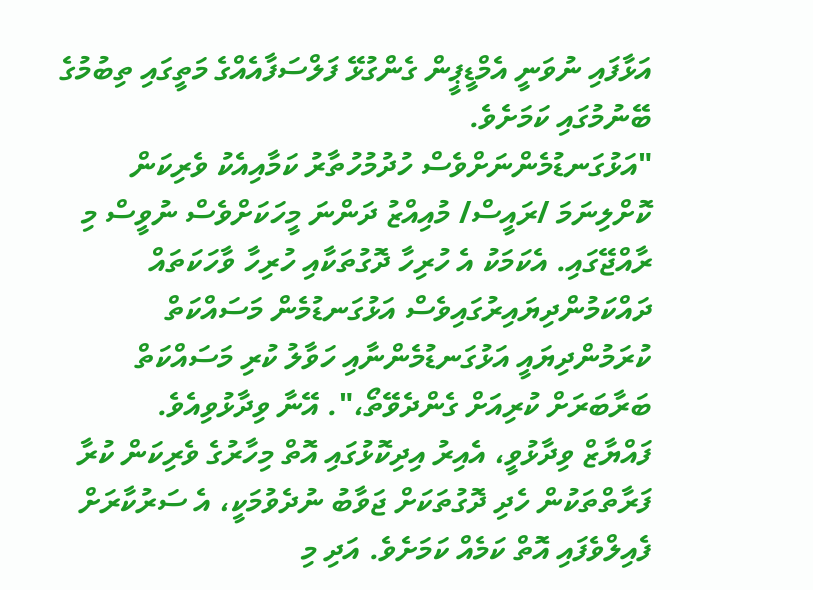އަޅާފައި ނުވަނީ އެމްޑީޕީން ގެންގުޅޭ ފަލްސަފާއެއްގެ މަތީގައި ތިބުމުގެ ބޭނުމުގައި ކަމަށެވެ.
"އަޅުގަނޑުމެންނަށްވެސް ހުދުމުހުތާރު ކަމާއިއެކު ވެރިކަން ކޮށްލިނަމަ /ރައީސް/ މުއިއްޒު ދަންނަ މީހަކަށްވެސް ނުވީސް މި ރާއްޖޭގައި. އެކަމަކު އެ ހުރިހާ ދޮގުތަކާއި ހުރިހާ ވާހަކަތައް ދައްކަމުންދިޔައިރުގައިވެސް އަޅުގަނޑުމެން މަސައްކަތް ކުރަމުންދިޔައީ އަޅުގަނޑުމެންނާއި ހަވާލު ކުރި މަސައްކަތް ބަރާބަރަށް ކުރިއަށް ގެންދެވޭތޯ،". އޭނާ ވިދާޅުވިއެވެ.
ފައްޔާޒް ވިދާޅުވީ، އެއިރު އިދިކޮޅުގައި އޮތް މިހާރުގެ ވެރިކަން ކުރާ ފަރާތްތަކުން ހެދި ދޮގުތަކަށް ޖަވާބު ނުދެވުމަކީ، އެ ސަރުކާރަށް ފެއިލްވެފައި އޮތް ކަމެއް ކަމަށެވެ. އަދި މި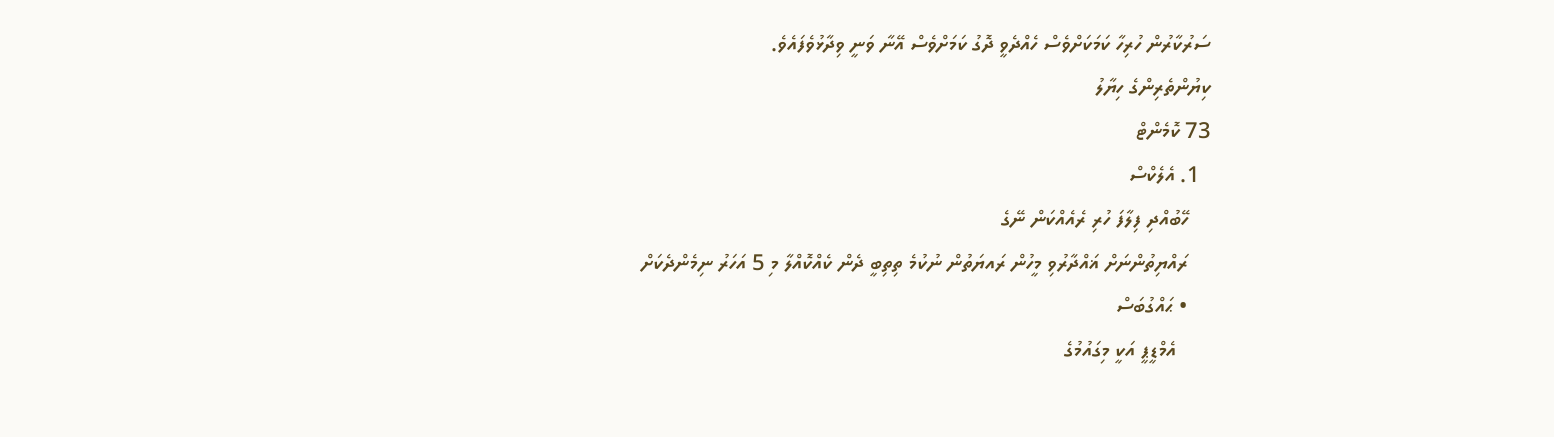ސަރުކާރުން ހުރިހާ ކަމަކަށްވެސް ހެއްދެވީ ދޮގު ކަމަށްވެސް އޭނާ ވަނީ ވިދާޅުވެފައެވެ.
ކިޔުންތެރިންގެ ހިޔާލު
73 ކޮމެންޓް
  1. އެލެކްސް
    ހޭބުއްދި ފިލާފަ ހުރި ރެއެއްކަން ނޭގެ
    ރައްޔިތުންނަށް ޣައްދާރުވި މީހުން ރައޔަތުން ނުކުމެ ތިތިބީ ދެން ކެއްކޮއްލާ މި 5 އަހަރު ނިމެންދެކަށް
    • ޙައްގުބަސް
      އެމްޑީޕީ އަކީ މިގައުމުގެ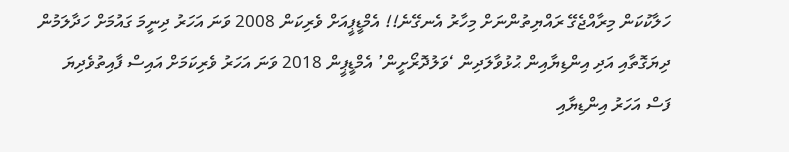ހަލާކުކަން މިރާއްޖެގޭ ރައްޔިތުންނަށް މިހާރު އެނގޭނެ!! އެމްޑީޕީއަށް ވެރިކަން 2008 ވަނަ އަހަރު ދިނީމަ ގައުމަށް ހަދާލަމުން ދިޔަގޮތާއި އަދި އިންޑިޔާއިން ޙުޅުވާލަދިން ‘ވަލުދޮރޯށީން’ އެމްޑީޕީން 2018 ވަނަ އަހަރު ވެރިކަމަށް އައިސް ފާއިތުވެދިޔަ ފަސް އަހަރު އިންޑިޔާއި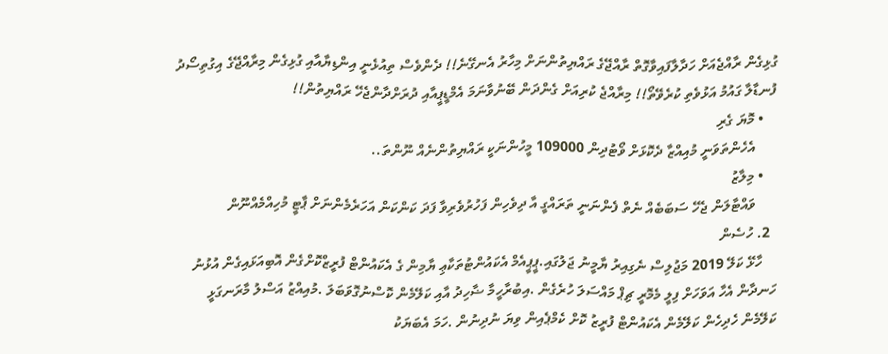ގުޅިގެން ރާއްޖެއަށް ހަދާލާފައިވާގޮތް ރާއްޖޭގެ ރައްޔިތުންނަށް މިހާރު އެނގޭނެ!! ދެންވެސް ތިއުޅެނީ އިންޑިޔާއާއި ގުޅިގެން މިރާއްޖޭގެ އިގުތިސޯދު ފުނޑާލާ ގައުމު އަޅުވެތި ކުރެވޭތޯ!! މިރާއްޖެ ކުރިއަށް ގެންދަން ބޭނުވާނަމަ އެމްޑީޕީއާއި ދުރަށްދާންޖެހޭ ރައްޔިތުން!!
    • މޮޔަ ގެރި
      އެހެންތަވަނީ މުއިއްޒާ ދެކޮޅަށް ވޯޓުދިން 109000 މީހުންނަކީ ރައްޔިތުންނެއް ނޫންތަ..
    • މިލާޒު
      ވައްޓާލަން ޖެހޭ ސަބަބެއް ނެތް ފެންނަނީ ތަރައްގީ އާ ދިވެހިން ފަހުރުވެރިވާ ފަދަ ކަންކަން އަހަރެމެންނަށް ޕާޓީ މުހިއްމެއްނޫން
  2. ހުސެން
    ހާޅޭ ކަލޭ 2019 މަޖުލިސް ނެގިއިރު ޔާމީނު ޖަލުގައި.ޕީޕީއެމް އެކައުންޓުތަކާޢި ޔާމިން ގެ އެކައުންޓް ފުރީޒްކޮށްގެން އޮބިއަޅައިގެން އުޅުނު ހަނދާން އެހާ އަވަހަށް ފިލީ މެމޮރީ ޗިޕް މައްސަލަ ހުރެގެން .އިބުރާހީމާ ޟާހިދު އާއި ކަލޭމެން ކޮސްނުގޮވަބަލަ .މުއިއްޒު އަސްލު މާރަނގަޅީ ކަލޭމެން ހެދިހެން ކަލޭމެން އެކައުންޓް ފުރީޒު ކޮށް ކެމްޕެއިން ވިޔަ ނުދިނުން .ހަމަ އެބަޔަކު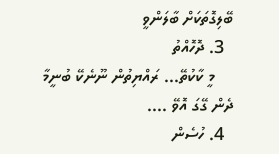ބޭލިގޮތަކަށް ބާލަންވީ
  3. ދޮހޮއްތު
    މީ ކާކުތޭ... ރައްޔިތުން ނޫނެކޭ ބުނީމާ ދެން ގޭގަ އޮވޭ ....
  4. ހުސެން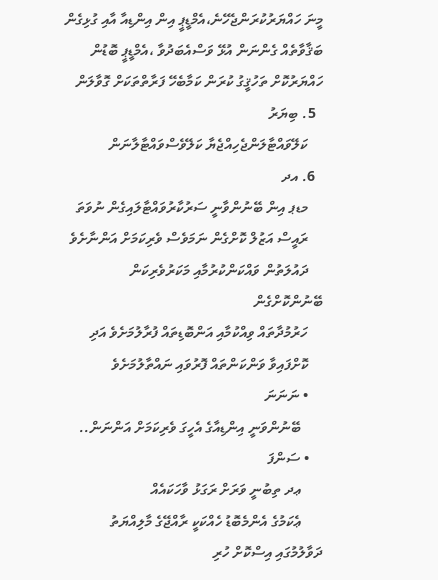މީނަ ހައްޔަރުކުރަންޖެހޭނެ،އެމްޑީޕީ އިން އިންޑިއާ އާއި ގުޅިގެން ބަޤާވާތެއް ގެންނަން އުޅޭ ވަސްއެބަދުވާ ،އެމްޑީޕީ ބޮޑުން ހައްޔަރުކޮށް ތަހުޤީގު ކުރަން ކަމާބެހޭ ފަރާތްތަކަށް ގޮވާލަން
  5. ބިޔަރު
    ކަލޭވައްޓާލަންޖެހިއްޖެޔާ ކަލޭވެސްވައްޓާލާނަން
  6. އދ
    މޑޕ އިން ބޭނުންވާނީ ސަރުކާރުވައްޓާލައިގެން ނުވަތަ
    ރައީސް އަޒުލް ކޮށްގެން ނަމަވެސް ވެރިކަމަށް އަންނާށެވެ
    ދައުލަތުން ވައްކަންކުރުމާއި މަކަރުވެރިކަން ބޭނުންކޮށްގެން
    ހަރުމުދާތައް ވިއްކުމާއި އަންބޮޑިތައް ފުރާލުމަށެވެ އަދި
    ކޮށްފައިވާ ވަންކަންތައް ފޮރުވައި ނައްތާލުމަށެވެ
    • ނަނަނަ
      ބޭނުންވަނީ އިންޑިއާގެ އެހީގަ ވެރިކަމަށް އަންނަން..
    • ސަންފަ
      ޢދ ތިބުނީ ވަރަށް ރަގަޅު ވާހަކައެއް
      ޢެކަމުގެ އެންމެބޮޑު ހެއްކަކީ ރާއްޖޭގެ މާލިއްޔަތު ދަވާލުމުގައި އިސްކޮށް ހުރި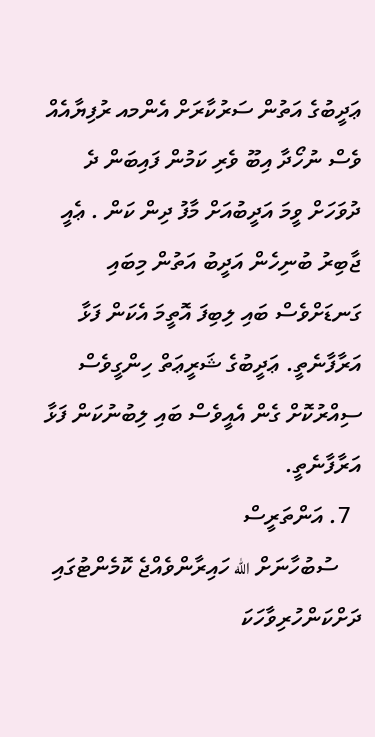ޢަދީބުގެ އަތުން ސަރުކާރަށް އެންމއ ރުފިޔާއެއް ވެސް ނުހޯދާ އިބޫ ވެރި ކަމުން ފައިބަން ދެ ދުވަހަށް ވީމަ އަދީބުއަށް މާފު ދިން ކަން . ޢެއީ ޖާބިރު ބުނިހެން އަދީބު އަތުން މިބައި ގަނޑަށްވެސް ބައި ލިބިފަ އޮތީމަ އެކަން ފަޅާ އަރާފާނެތީ. ޢަދީބުގެ ޝަރީޢަތް ހިންގީވެސް ސިއްރުކޮށް ގެން އެއީވެސް ބައި ލިބުނުކަން ފަޅާ އަރާފާނެތީ.
  7. އަންތަރީސް
    ސުބުހާނަށް الله ހައިރާންވެއްޖެ ކޮމެންޓުގައި ދަށްކަންހުރިވާހަކަ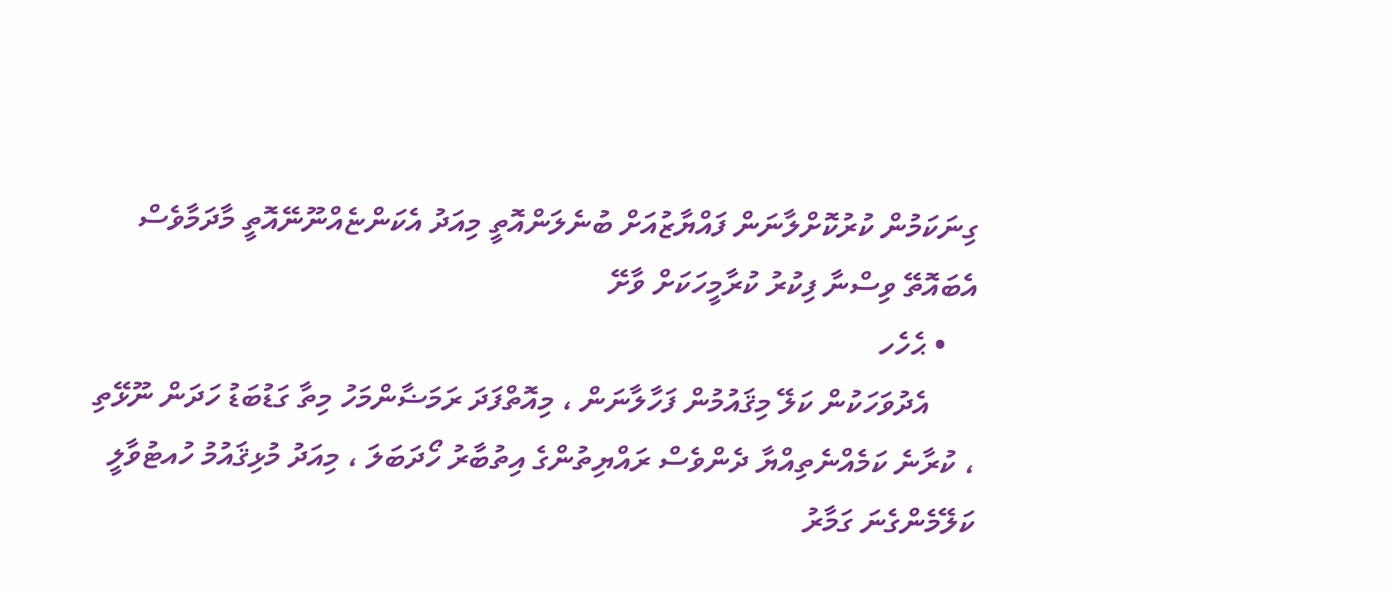ގިނަކަމުން ކުރުކޮށްލާނަން ފައްޔާޒުއަށް ބުނެލަންއޮތީ މިއަދު އެކަންޏެއްނޫނޭއޮތީ މާދަމާވެސް އެބައޮތޭ ވިސްނާ ފިކުރު ކުރާމީހަކަށް ވާށޭ
    • ޙެހެހ
      އެދުވަހަކުން ކަލޭ މިޤައުމުން ފަހާލާނަން ، މިއޮތްފަދަ ރަމަޟާންމަހު މިތާ ގަޑުބަޑު ހަދަން ނޫޅޭތި ، ކުރާނެ ކަމެއްނެތިއްޔާ ދެންވެސް ރައްޔިތުންގެ އިތުބާރު ހޯދަބަލަ ، މިއަދު މުޅިޤައުމު ހުއޓުވާލީ ކަލޭމެންގެނަ ގަމާރު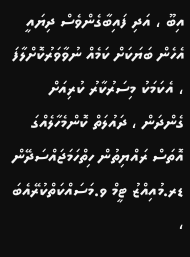އިބޫ ، އަދި ފައިބާގެންވެސް ދިޔައީ އެހެން ބަޔަކަށް ކަމެއް ނުވާވަރުކޮށްލާފަ ، އެކަމަކު މިސަރުކާރު ކުރިއަށް ގެންދަން ، ދައުލަތް ކޮންމެހާލެއްގަ އޮތަސް ރައްޔިތުން ހިތްހަމަޖައްސަދޭން ޑރ.މުއިއްޒު ޓީމް ވ.މަސައްކަތްކުރޭއެބަ ،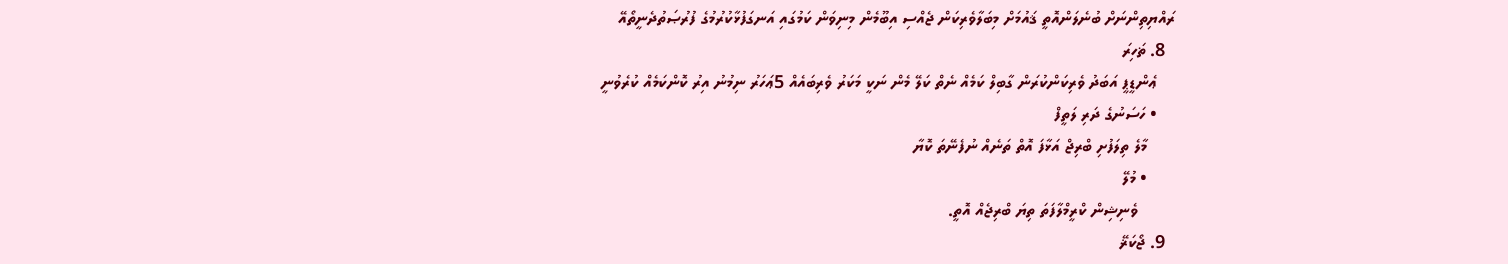ރައްޔިތިންނަށް ބުނެލަންއޮތީ ޤައުމަށް މިބަލާވެރިކަން ޖެއްސި އިބޫމެން މިނިވަން ކަމުގައި އަނގަފުޅާކުރުމުގެ ފުރުޞަތުދެނީތޯއޭ
  8. ޡަހިރަ
    ޢެންޑީޕީ އަބަދު ވެރިކަންކުރަން ގާބިލް ކަމެއް ނެތް ކަލޭ މެން ނަކީ މަކަރު ވެރިބައެއް 5ޢަހަރު ނިމުނު އިރު ކޮންކަމެއް ކުރެވުނީ
    • ހަސަނުގެ ދަރި ލަތީފް
      މާލެ ތިލަފުށި ބްރިޖް އަޅާފަ އޮތް ތަނެއް ނުފެނޭތަ ކޮޔާ
      • މުލޭ
        ވެނިޝިން ކްރީމްލާފަތަ ތިޔަ ބްރިޖެއް އޮތީ.
  9. ޖޯކަޜޭ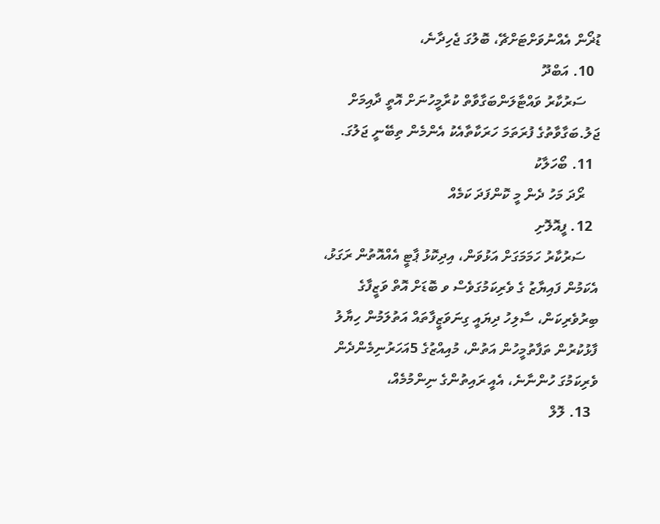ޑުޜޯން އެއްނުވަށްޓަށްޗޭ، ބޮލުގަ ޖެހިދާނެ،
  10. އަބްދޫ
    ސަރުކާރު ވައްޓާލަންބަގާވާތް ކުރާމީހުނަށް އޮތީ ދާއިމަށް ޖަލު.ބަގާވާތުގެ ފުރަތަމަ ހަރަކާތާއެކު އެންމެން ތިބޭނީ ޖަލުގަ.
  11. ބޯހަލާކު
    ރޯދަ މަހު ދެން މީ ކޮންފަދަ ކަމެއް
  12. ފީއޮލޮށި
    ސަރުކާރު ހަމަމަގަށް އަޅުވަން، އިދިކޮޅު ޕާޓީ އެއްއޮތުން ރަގަޅު، އެކަމުން ފައިޔާޒު ގެ ވެރިކަމުގަވެސް ވ ބޮޑަށް އޮތް ވަޒީފާގެ ބިރުވެރިކަން، ސާލިހު ދިޔައީ ގިނަވަޒީފާތައް އަތުލަމުން ހިޔާލު ފާޅުކުރުން ތަފާތުމީހުން އަތުން، މުއިއްޒުގެ 5އަހަރުނިމެންދެން ވެރިކަމުގަ ހުންނާނެ، އެއީ ރައިތުންގެ ނިންމުމެއް،
  13. ލޮލް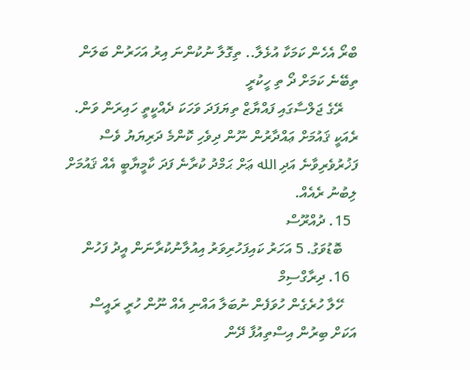ބްރޯ އެހެން ކަމަކާ އުޅެލާ.. ތިގޮލާ ނުކުންނަ އިރު އަހަރުން ބަލަން ތިބޭނެ ކަމަށް ދޯ ތި ހީކުރީ
    ރޭގެ ޖަލްސާގައި ފައްޔާޒް ތިޔަފަދަ ވަހަކަ ދެއްކީތީ ހައިރަން ވަން. ރެއަކީ ޤައުމަށް ޢައްދާރުން ނޫން ދިވެހި ކޮންމެ ދަރިޔަޔު ވެސް ފަޚުރުވެރިވާނެ އަދި الله ޢަށް ޙަމްދު ކުރާނެ ފަދަ ކާމީޔާބީ އެއް ޤައުމަށް ލިބުނު ރެއެއް.
  15. ދުއްރޫސް
    ބޮޑުވަގު. 5 އަހަރު ކައިފަހުރިވަރު އިއުލާނުކުރާނަން އީދު ފަހުން
  16. ދިރާގްސިމް
    ހޭލާ ހުރެގެން ހުވަފެން ނުބަލާ އައްނި އެއް ނޫން ހުރީ ރައީސް އަކަށް ބިރުން އިސްތިއުފާ ދޭން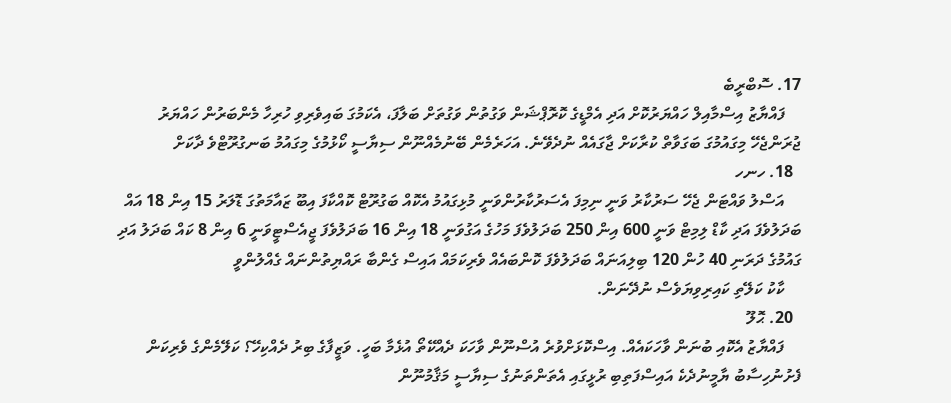17. ސޮބްރީބެ
    ފައްޔާޒު އިސްމާއިލް ހައްޔަރުކޮށް އަދި އެމްޑީގެ ކޮރޮޕްޝަން ވަގުތުން ވަގުތަށް ބަލާފަ، އެކަމުގަ ބައިވެރިވި ހުރިހާ މެންބަރުން ހައްޔަރު ޖުރަންޖެހޭ މިގައުމުގަ ބަގަވާތް ކުރާކަށް ޖާގައެއް ނުދެވޭނެ. އަހަރެމެން ބޭނުމެއްނޫން ސިޔާސީ ކޯޅުމުގެ މިގައުމު ބަނގުރޫޓްވެ ދާކަށް
  18. ހނހ
    އަސްލު ވައްޓަން ޖެހޭ ސަރުކާރު ވަނީ ނިމިފަ އެސަރުކާރުންވަނީ މުޅިގައުމު އެކޮއް ބަގުރޫޓް ކޮއްކާފަ އިބޫ ޒައާމަތުގަ ޑޮލަރު 15 އިން 18 އައް ބަދަލުވެފަ އަދި ކާޑް ލިމިޓް ވަނީ 600 އިން 250 ބަދަލުވެފަ މަހުގެ އަގުވަނީ 18 އިން 16 ބަދަލުވެފަ ޖީއެސްޓީވަނީ 6 އިން 8 ކައް ބަދަލު އަދި ގައުމުގެ ދަރަނި 40 ހުން 120 ބިލިއަނައް ބަދަލުވެފަ ކޮންބައެއް ވެރިކަމައް އައިސް ގެންބާ ރައްޔިތުންނައް ގެއްލުންވީ
    ކާކު ކަލޭތި ކައިރިވިޔަވެސް ނުދޭނަން.
  20. ޙޮލޫ
    ފައްޔާޒު އެކޮއި ބުނަން ވާހަކައެއް. އިސްކޮޅަށްވުރެ އުސްނޫން ވާހަކަ ދެއްކޭތޯ އުޅެމާ ބަހީ. ވަޒީފާގެ ބިރު ދެއްކިހޭ؟ ކަލޭމެންގެ ވެރިކަން ފެށުނުހިސާބު ޔާމީނުދެކެ އައިސްފަތިބި ރުޅީގައި އެތަންތަނުގެ ސިޔާސީ މަޤާމުނޫން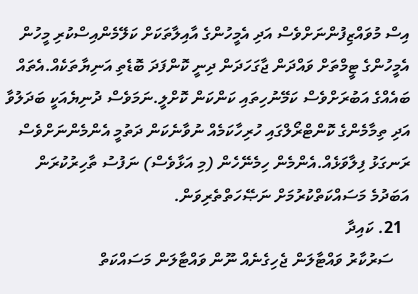އިސް މުވައްޒިފުންނަށްވެސް އަދި އެމީހުންގެ އާއިލާތަކަށް ކަލޭމެންއިސްކުރި މީހުން އެމީހުންގެ ޓީމްތަށް ވައްދަން ޖާގަހަދަން ދިނީ ކޮންފަދަ ބޮޑެތި އަނިޔާތަކެއް.އެތައް ބައެއްގެ އަބުރަށްވެސް ކަމޭނުހިތައި ކަންކަން ކޮށްލީ.ނަމަވެސް ދުނިޔެއަކީ ބަދަލުވާ އަދި ތިމާމެންގެ ކޮންޓްރޯލްގައި ހުރިހާކަމެއް ނުވާނެކަން ދަތުމީ އެންމެންނަށްވެސް ރަނގަޅު ފިލާވަޅެއް.އެންމެން ހިމެނޭހެން (މި އަޅާވެސް) ނަފުސު ތާހިރުކުރަން އަބަދުމެ މަސައްކަތްކުރުމަށް ނަޞޭހަތްތެރިވަން.
  21. ކައިދާ
    ސަރުކާރު ވައްޓާލަން ޖެހިގެނެއް ނޫން ވައްޓާލަން މަސައްކަތް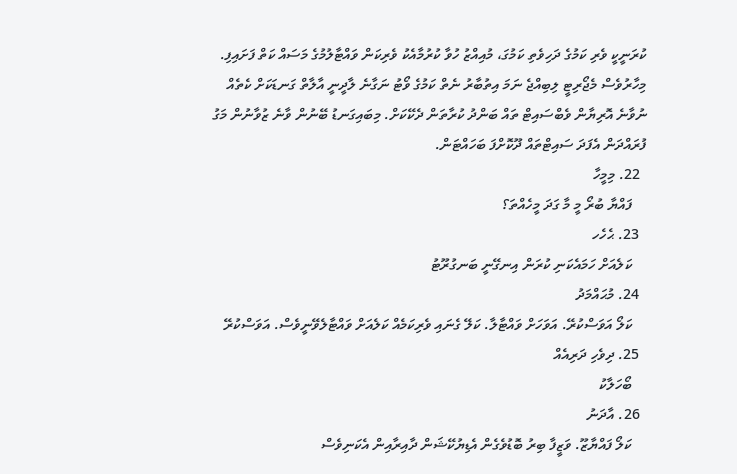ކުރަނީކީ ވެރި ކަމުގެ ދަހިވެތި ކަމުގަ، މުއިއްޒު ހުވާ ކުރުމާއެކު ވެރިކަން ވައްޓާލުމުގެ މަސައް ކަތް ފަށައިފި. މިހާރުވެސް މެޖޯރިޓީ ލިބިއްޖެ ނަމަ އިތުބާރު ނެތް ކަމުގެ ވޯޓު ނަގާނެ ލާދީނީ އާލާތް ގަނޑަކަށް ކެތެއް ނުވާނެ އޮރިޔާން ވެބްސައިޓް ތައް ބަންދު ކުރާތަން ދެކޭކަށް. މިބައިގަނޑު ބޭނުން ވާނެ ޒުވާނުން މަގު ފުރައްދަން އެފަދަ ސައިޓްތައް ދޫކޮށްފަ ބަހައްޓަން.
  22. މިމީހާ
    ފައްޔާ ބުރޯ މީ މާ ގަދަ މީހެއްތަ؟
  23. ޙެހެހ
    ކަލެއަށް ހަމައެކަނި ކުރަން އިނގޭނީ ބަނގުރޫޓު
  24. މުޙައްމަދު
    ކަލޯ އަވަސްކުރޭ. އަވަހަށް ވައްޓާލާ. ކަލޭ ގެނައި ވެރިކަމެއް ކަލެއަށް ވައްޓާލެވޭނީވެސް. އަވަސްކުރޭ
  25. ދިވެހި ދަރިއެއް
    ބޯހަލާކު
  26. އާދަނު
    ކަލޯ ފައްޔާޒޫ. ވަޒީފާ ބިރު ބޮޑުވެގެން އެޑިޔުކޭޝަން ދާއިރާއިން އެކަނިވެސް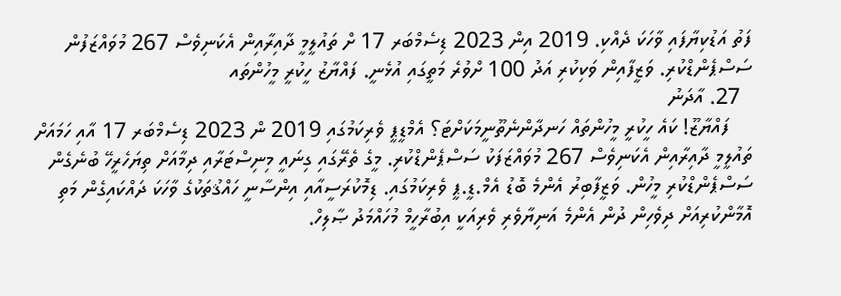ފަތު އަޑުކިޔާފައި ވާހަކަ ދެއްކި. 2019 އިން 2023 ޑިސެމްބަރ 17 ށް ތައުލީމީ ދާއިރާއިން އެކަނިވެސް 267 މުވައްޒަފުން ސަސްޕެންޑްކުރި. ވަޒީފާއިން ވަކިކުރި އަދު 100 ށްވުރެ މަތީގައި އުޅެނީ. ފައްޔާޒު ހީކުރީ މީހުންތައ
  27. އާދަނު
    ފައްޔާޒޫ! ކައެ ހީކުރީ މީހުންތައް ހަނދާންނެތޫނީމަކަށްޓަ؟ އެމްޑީޕީ ވެރިކަމުގައި 2019 ން 2023 ޑިސެމްބަރ 17 އާއި ހަމައަށް ތައުލީމީ ދާއިރާއިން އެކަނިވެސް 267 މުވައްޒަފަކު ސަސްޕެންޑްކުރި. މީގެ ތެރޭގައި ގިނައީ މިނިސްޓަރާއި ދިމާއަށް ތިޔަހެރީހޭ ބުނެގެން ސަސްޕެންޑްކުރި މީހުން. ވަޒީފާބިރު އެންމެ ބޮޑު އެމް.ޑީ.ޕީ ވެރިކަމުގައި. ޑިމޮކުރަސީއާއި އިންސާނީ ހައްޤުތަކުގެ ވާހަކަ ދައްކައިގެން މަތި އޮމާންކުރިއަށް ދިވެހިން ދުން އެންމެ އަނިޔާވެރި ވެރިއަކީ އިބުރާހީމް މުހައްމަދު ޞާލިހް.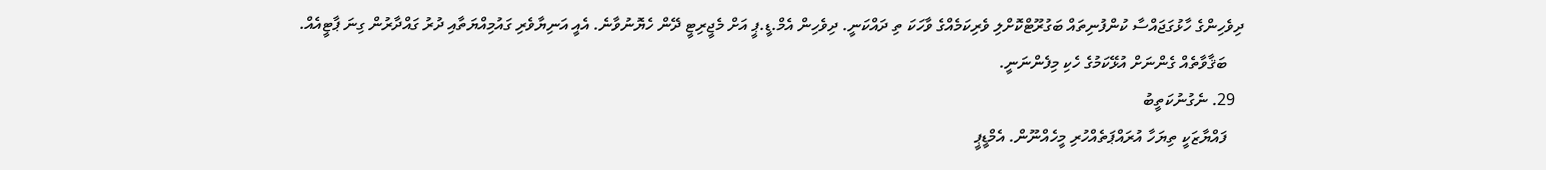ދިވެހިންގެ ހާޅުގަޖައްސާ ކުންފުނިތައް ބަގުރޫޓްކޮށްލި ވެރިކަމެއްގެ ވާހަކަ ތި ދައްކަނީ. ދިވެހިން އެމް.ޑީ.ޕީ އަށް މެޖީރިޓީ ދޭން ހެޔޮނުވާނެ. އެއީ އަނިޔާވެރި ގައުމިއްޔަތާއި ދުރު ގައްދާރުން ގިނަ ޕާޓީއެއް.
    ބަޤާވާތެއް ގެންނަށް އުޅޭކަމުގެ ހެކި މިފެންނަނީ.
  29. ނެގުނުކަތީބު
    ފައްޔާޒަކީ ތިޔަހާ އުރައްޕަތެއްހުރި މީހެއްނޫން. އެމްޑީޕީ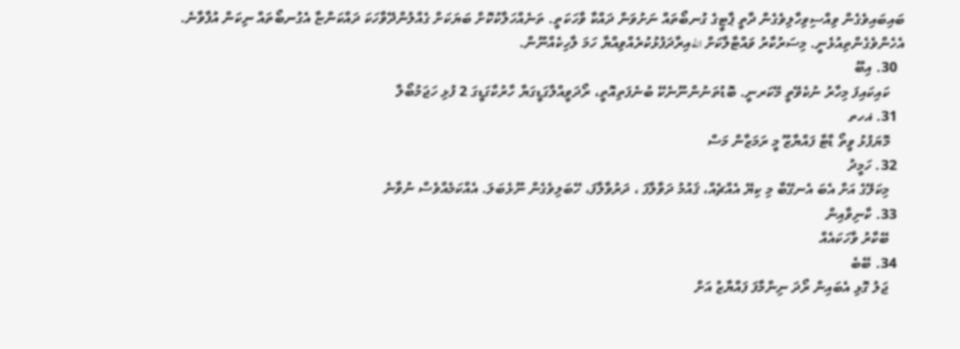ބައިބައިވެގެން ވިއްސިވިހާލިވެގެން ދާތީ ޕާޓީގެ ގުނބޯތައް ނަށުވަން ދައްކާ ވާހަކަތީ. ތަނެއްހަލާކުކޮށް ބަޔަކަށް ގެއްލުންދޭވާހަކަ ދައްކަންޏާ އެގުނބޯތައް ނިކަން އުފާވާނެ. އެހެންވެގެންތިއުޅެނީ. މިސަރުކާރު ވައްޓާލާކަށް اللهއިރާދަފުޅުކުރެއްވިއްޔާ ހަމަ ލާހިކެއްނޫން.
  30. އިބޫ
    ކައިކައިފަ މިހާރު ނުކެވޭތީ މޭކަރނީ. ބޮޑުތަނުންނޫނެކޭ ބުނެފަތިއޮތީ، ރޯދަވީއްލާގަޑީގަޔާ ހާރުކާގަޑީގަ 2 ފުޅި ހަޖަމުބޯލާ
  31. ޣހތ
    މޮޔަފުޅު ވީތޯ ޑާޓާ ފައްޔާޒޫ މީ ރަމަޒާން މަސް
  32. ހަމީދު
    މިކަލޭގެ އަށް އެބަ އެނގޭބާ މި ކިޔޭ އެއްޗެއް، ޤައުމު ދަވާލާފަ ، ދަރުވާލާފަ، ހޭބަލިވެގެން ނޫޅެބަލަ. އެއްކަމެއްވެސް ނުވާނެ
  33. ކާނިވާއިން
    ބޭކާރު ވާހަކައެއް
  34. ބޭބެ
    ޖަލު ގޮޅި އެބައިން ރޯދަ ނިންމާފަ ފައްޔާޒު އަށް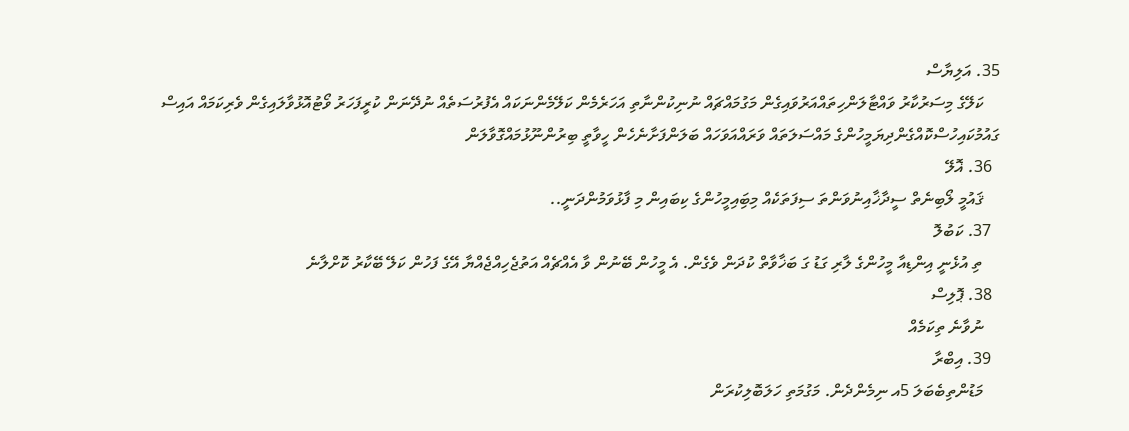35. އަލިޔާސް
    ކަލޭގެ މިސަރުކާރު ވައްޓާލަންހިތައްއަރުވައިގެން މަގުމައްޗައް ނުނިކުންނާތި އަހަރެމެން ކަލޭމެންނަކައް އެފުރުސަތެއް ނުދޭނަން ކުރީފަހަރު ވޯޓުއޮޅުވާލައިގެން ވެރިކަމައް އައިސް ގައުމުކައިހުސްކޮއްގެންދިޔަމީހުންގެ މައްސަލަތައް ވަރައްއަވަހައް ބަލަންފަށާނެހެން ހީވާތީ ބިރުންނޫޅުމައްގޮވާލަން
  36. ޣޮލޭ
    ޤައުމީ ލޯބިނެތް ސީދާޚާއިނުވަންތަ ސިފަތަކެއް މިބަިއިމީހުންގެ ކިބައިން މި ފާޅުވަމުންދަނީ..
  37. ކަބުލޮ
    ތި އުޅެނީ އިންޑިއާ މީހުންގެ ލާރި ގަޑު ގަ ބަޚާވާތް ކުދަން ވެގެން. އެ މީހުން ބޭނުން ވާ އެއްޗެއް އަތުޖެހިއްޖެއްޔާ އޭގެ ފަހުން ކަލޭ ބޭކާރު ކޮށްލާނެ
  38. ޕޮލިސް
    ނުވާނެ ތިކަމެއް
  39. އިބްރާ
    މަޑުންތިބެބަލަ 5އ ނިމެންދެން. މަގުމަތި ހަލަބޮލިކުރަން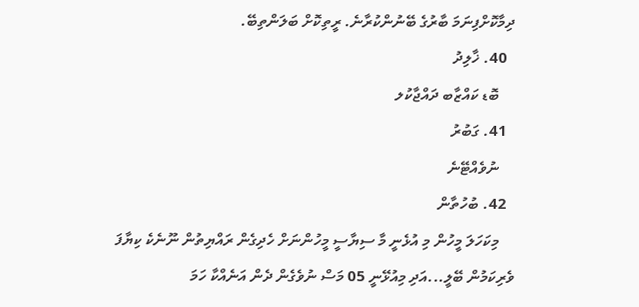ދިމާކޮށްފިނަމަ ބާރުގެ ބޭނުންކުރާނެ. ރީތިކޮށް ބަލަންތިބޭ.
  40. ޚާލިދު
    ބޮޑ ކައްޒާބ ދައްޖާކުލ
  41. ގަބުރު
    ނުވެއްޓޭނެ
  42. ބުހުތާން
    މިކަހަލަ މީހުން މި އުޅެނީ މާ ސިޔާސީ މީހުންނަށް ހެދިގެން ރައްޔިތުން ނޫނެކެ ކިޔާފަ ވެރިކަމުން ބޭލީ...އަދި މިއުޅޭނީ 05 މަސް ނުވެގެން ދެން އަނެއްކާ ހަމަ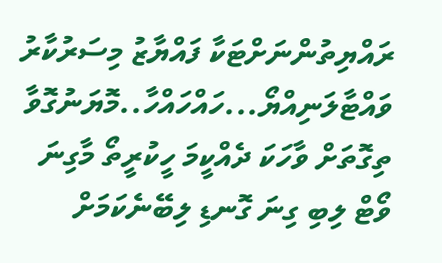ރައްޔިތުންނަށްޓަކާ ފައްޔާޒު މިސަރުކާރު ވައްޓާލަނިއްޔޯ...ހައްހައްހާ..މޮޔަނުގޮވާ ތިގޮތަށް ވާހަކަ ދެއްކީމަ ހީކުރީތޯ މާގިނަ ވޯޓް ލިބި ގިނަ ގޮނޑި ލިބޭނެކަމަށް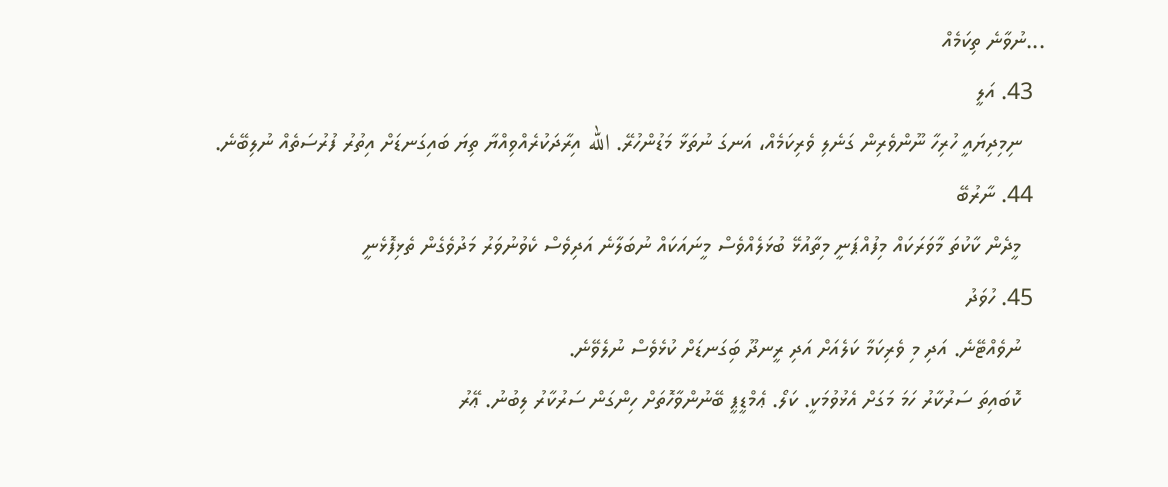...ނުވާނެ ތިކަމެއް
  43. އަލީ
    ނިމިދިޔައީ ހުރިހާ ނޫންވެރިން ގަނެލި ވެރިކަމެއް، އަނގަ ނުތަޅާ މަޑުންހުރޭ. الله އިރާދަކުރެއްވިއްޔާ ތިޔަ ބައިގަނޑަށް އިތުރު ފުރުސަތެއް ނުލިބޭނެ.
  44. ނާރުބޭ
    މީދެން ކާކުތަ މާވަރަކައް މިފުއްޕަނީ މިތާއުޅޭ ބުޅަލެއްވެސް މީނައަކައް ނުބަލާނެ އަދިވެސް ކެވުނުވަރު މަދުވެގެން ތެޅިފޮޅެނީ
  45. ހުވަދު
    ނުވެއްޓޭނެ. އަދި މި ވެރިކަމާ ކަލެއަށް އަދި ރީނދޫ ބަިގަނޑަށް ކުޅެވެސް ނުލެވޭނެ.
    ކޮބައިތަ ސަރުކާރު ހަމަ މަގަށް އެޅުވުމަކީ. ކަލޯ. ޢެމްޑީޕީ ބޭނުންވާހޮތަށް ހިންގަން ސަރުކާރު ލިބުނު. ޢޭރު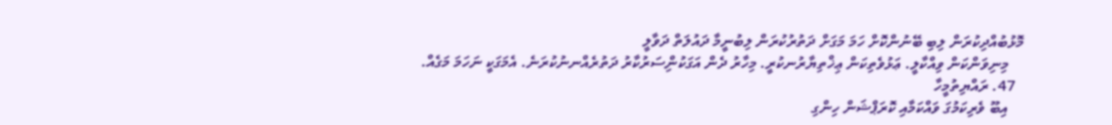މޮޅުބުއްދިކުރަން ލިބި ބޭނުންކޮށް ހަމަ މަގަށް ދަތުރުކުރަން ލިބުނީމާ ދައުލަތް ދަވާލީ
    މިނިވަންކަން ވިއްކާލީ. ޢަޅުވެތިކަން ޢިޚްތިޔާރުނކުރީ. މިހާރު ދެން އަގަކުންިސަރުކާރު ދަތުރެއްނނުކުރަނެ. އެމަގަކީ ނަހަމަ މަގެއް.
  47. ރައްޔިތުމީހާ
    އިބޫ ވެރިކަމުގަ ވައްކަމާއި ކޮރަޕްޝަން ހިންގި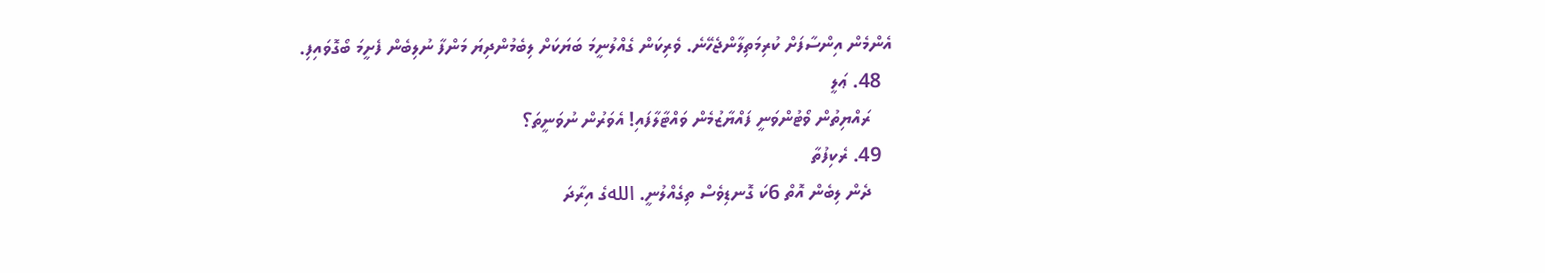އެންމެން އިންސާފަށް ކުރިމަތިލާންޖެހޭނެ. ވެރިކަން ގެއްލުނީމަ ބަޔަކަށް ލިބެމުންދިޔަ މަންފާ ނުލިބެން ފެށީމަ ބޯގޮވައިފި.
  48. ޢަލީ
    ރައްޔިތުން ވޯޓުންވަނީ ފައްޔާޒުމެން ވައްޓާލާފައި! އެވަރުން ނުވަނީތަ؟
  49. ރެކިފުތާ
    ދެން ލިބެން އޮތް 6ކަ ގޮނޑިވެސް ތިގެއްލުނީ. اللهގެ އިރާދަ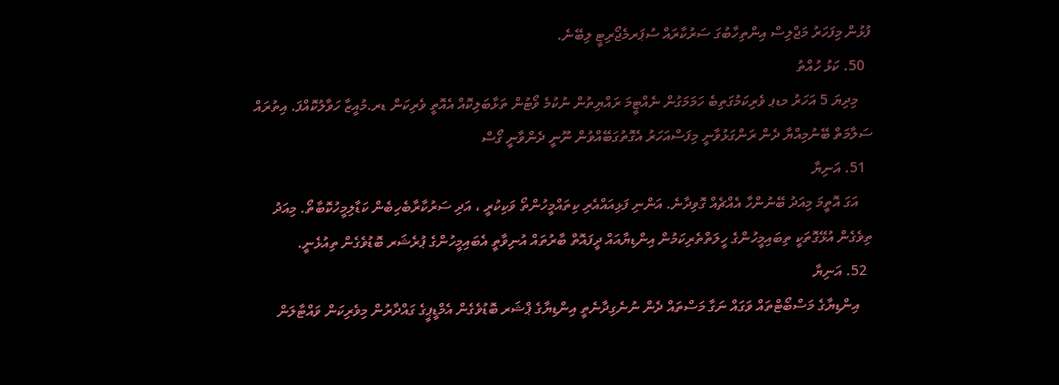ފުޅުން މިފަހަރު މަޖްލިސް އިންތިހާބުގަ ސަރުކާރައް ސުޕަރމެޖޯރިޓީ ލިބޭނެ.
  50. ކަޅު ހުއްތު
    މިދިޔަ 5 އަހަރު މޑޕ ވެރިކަމުގަތިބެ ހަމަމަގުން ނެއްޓީމަ ރައްޔިތުން ނުކުމެ ވޯޓުން ތަޅާބަލިކޮއް އެއޮތީ ވެރިކަން ޑރ.މުއީޒާ ހަވާލުކޮއްފަ. އިތުރައް ސަލާމަތް ބޭނުމިއްޔާ ދެން ރަންގަޅުވާނީ މިފަސްއަހަރު އެގޮތުގަބޭއްވުން ނޫނީ ދެންވާނީ ގޯސް
  51. އަނިޔާ
    އަގަ އޮތީމަ މިއަދު ބޭނުންހާ އެއްޗެއް ގޮވިދާނެ. އަންނި ފަޅިއައްއެރި ކިތައްމީހުންތޯ ވަކިކުރީ ، އަދި ސަރުކާރާބެހިބެން ކަޑާލިމީހުކޮބާތޯ. މިއަދު ތިވެގެން އުޅޭގޮތަކީ ތިބައިމީހުންގެ ހީލަތްތެރިކަމުން އިންޑިޔާއައް ދީފައޮތް ބާރުތައް އުނިވާތީ އެބައިމީހުންގެ ޕުރެޝަރ ބޮޑުވެގެން ތިއުޅެނީ.
  52. އަނިޔާ
    އިންޑިޔާގެ މަސްބޯޓްތައް ވަގައް ނަގާ މަސްތައް ދެން ނުނެގިދާނެތީ އިންޑިޔާގެ ޕްޝަރ ބޮޑުވެގެން އެމްޑީޕީގެ ގައްދާރުން މިވެރިކަން ވައްޓާލަން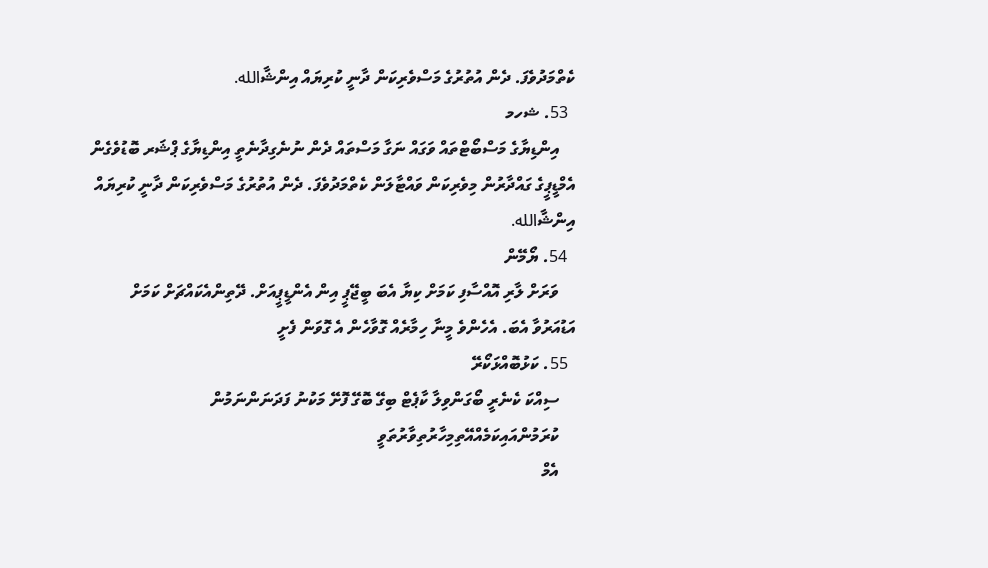ކެތްމަދުވެފަ. ދެން އުތުރުގެ މަސްވެރިކަން ދާނީ ކުރިޔައް އިންޝާالله.
  53. ޝހމ
    އިންޑިޔާގެ މަސްބޯޓްތައް ވަގައް ނަގާ މަސްތައް ދެން ނުނެގިދާނެތީ އިންޑިޔާގެ ޕްޝަރ ބޮޑުވެގެން އެމްޑީޕީގެ ގައްދާރުން މިވެރިކަން ވައްޓާލަން ކެތްމަދުވެފަ. ދެން އުތުރުގެ މަސްވެރިކަން ދާނީ ކުރިޔައް އިންޝާالله.
  54. ޔޯމޭން
    ވަރަށް ލާރި އޮއްސާފި ކަމަށް ކިޔާ އެބަ ބީޖޭޕީ އިން އެންޑީޕީއަށް. ދޭތިންއެކައްޗަށް ކަމަށް އަޑުއަރުވާ އެބަ. އެހެންވެ މީނާ ހިމާރެއް ގޮވާހެން އެ ގޮވަން ފެށީ
  55. ކަޅުބޮއްޅަކޯރޭ
    ސިއްކަ ކެނެރީ ބޯގަންވިލާ ކާޕެޓް ބިގޭ ބޮގޭ ފޮށޭ މަކުނު ފަދަނަންނަމުން
    ކުރަމުންއައިކަމެއްއޭތިމިހާރުތިވާރުތަވީ
    އެމް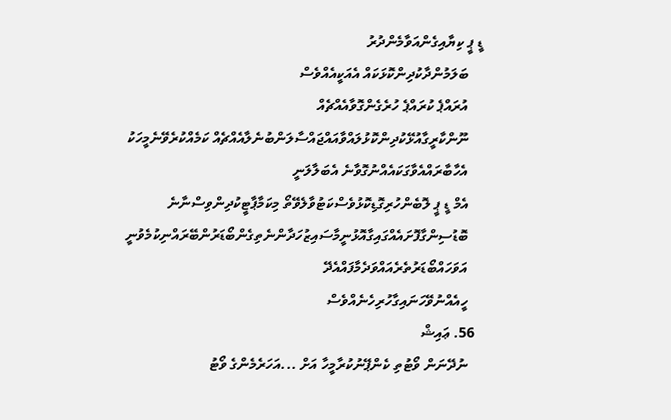ޑީ ޕީ ކިޔާއިގެންއަވާމެންދުރު
    ބަލަމުންދާކުދިންކޮޅަކައް އެއަކީއެއްވެސް
    އުރައްޕެ ކުރައްޕެ ހުރެގެންގޮވާއެއްޗެއް
    ނޫންކާރީގާއުޅޭކުދިންކޮޅުލައްވާއައްޖައްސާލަންބުނެލާއެއްޗެއް ކަމެއްކުރެވޭނެމީހަކު
    އެހާބާރައްއެވާގަކައެއްނުގޮވާނެ އެބަލާލަނީ
    އެމް ޑީ ޕީ ލޮބެންހުރިގޮޑިކޮޅުވެސްކަޓުވާލެވޭތޯ މިކަމާޕާޓީކުދިންވިސްނާނެ
    ބޮޑުސިންގާފޮށައެއްގައިގާއޮޅުނީމާސައިޒުހަދާންނެތިގެންބޯޑަރުންބޭރައްނިކުމެވުނީ
    އަވަހައްބޯޑަރުތެރެއައްވަދެމާފައްއެދޭ
    ހީއެއްނުވޭހަނައިގާހުރިހެނެއްވެސް
  56. ޢައިޝް
    ނުދޭނަން ވޯޓުތި ކެންޕޭނުކުރާމީހާ އަށް ...އަހަރެމެންގެ ވޯޓު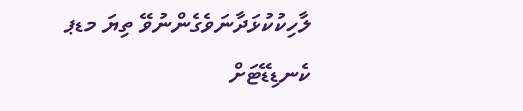ލާހިކުކުޅަދާނަވެގެންނުވޭ ތިޔަ މޑޕ ކެނޑިޑޭޓަށް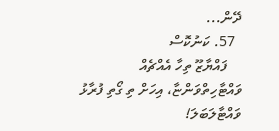ދޭން...
  57. ކަނުކޮސް
    ފައްޔާޒޫ ތިހާ އެއްޗެއް ވައްޓާހިތްވަންޏާ، އިހަށް ތި ގޯތި ފުރާޅު ވައްޓާލަބަލަ!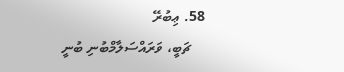58. ޢިބުރޭ
    ޗަބީ، ވަރައްސަލާމްބުނި ބުނީ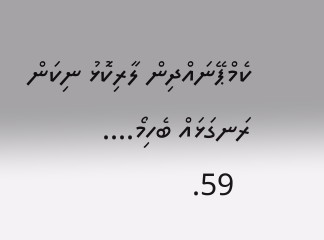ކެމްޕޭނައްދިން ލާރިކޮޅު ނިކަން ރަނގަޅައް ބެހިމޯ....
  59.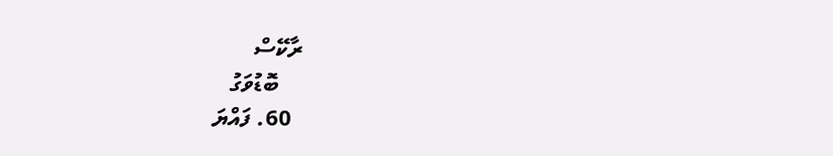ރާކޭސް
    ބޮޑުވަގު
  60. ފައްޔަ